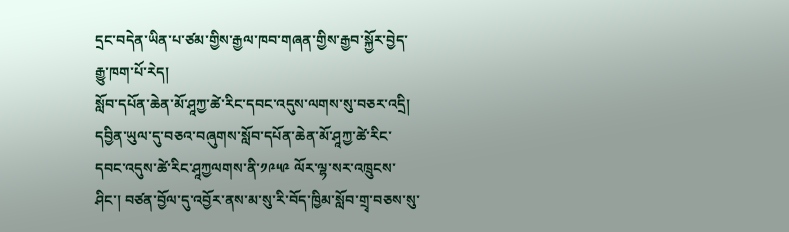དྲང་བདེན་ཡིན་པ་ཙམ་གྱིས་རྒྱལ་ཁབ་གཞན་གྱིས་རྒྱབ་སྐྱོར་བྱེད་རྒྱུ་ཁག་པོ་རེད།
སློབ་དཔོན་ཆེན་མོ་ཤཱཀྱ་ཚེ་རིང་དབང་འདུས་ལགས་སུ་བཅར་འདྲི།
དབྱིན་ཡུལ་དུ་བཅའ་བཞུགས་སློབ་དཔོན་ཆེན་མོ་ཤཱཀྱ་ཚེ་རིང་དབང་འདུས་ཚེ་རིང་ཤཱཀྱལགས་ནི་༡༩༥༩ ལོར་ལྷ་སར་འཁྲུངས་ཤིང་། བཙན་བྱོལ་དུ་འབྱོར་ནས་མ་སུ་རི་བོད་ཁྱིམ་སློབ་གྲྭ་བཅས་སུ་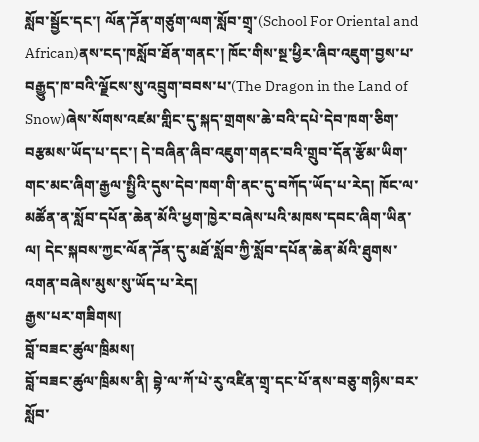སློབ་སྦྱོང་དང་། ལོན་ཌོན་གཙུག་ལག་སློབ་གྲྭ་(School For Oriental and African)ནས་ངད་ཁསློབ་ཐོན་གནང་། ཁོང་གིས་སྔ་ཕྱིར་ཞིབ་འཇུག་བྱས་པ་བརྒྱུད་ཁ་བའི་ལྗོངས་སུ་འབྲུག་བབས་པ་(The Dragon in the Land of Snow)ཞེས་སོགས་འཛམ་གླིང་དུ་སྐད་གྲགས་ཆེ་བའི་དཔེ་དེབ་ཁག་ཅིག་བརྩམས་ཡོད་པ་དང་། དེ་བཞིན་ཞིབ་འཇུག་གནང་བའི་གྲུབ་དོན་རྩོམ་ཡིག་གང་མང་ཞིག་རྒྱལ་སྤྱིའི་དུས་དེབ་ཁག་གི་ནང་དུ་བཀོད་ཡོད་པ་རེད། ཁོང་ལ་མཚོན་ན་སློབ་དཔོན་ཆེན་མོའི་ཕྱག་ཁྱེར་བཞེས་པའི་མཁས་དབང་ཞིག་ཡིན་ལ། དེང་སྐབས་ཀྱང་ལོན་ཌོན་དུ་མཐོ་སློབ་ཀྱི་སློབ་དཔོན་ཆེན་མོའི་ཐུགས་འགན་བཞེས་མུས་སུ་ཡོད་པ་རེད།
རྒྱས་པར་གཟིགས།
བློ་བཟང་ཚུལ་ཁྲིམས།
བློ་བཟང་ཚུལ་ཁྲིམས་ནི། བྷེ་ལ་ཀོ་པེ་རུ་འཛིན་གྲྭ་དང་པོ་ནས་བཅུ་གཉིས་བར་སློབ་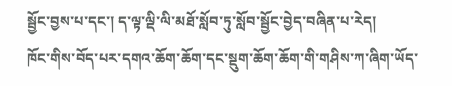སྦྱོང་བྱས་པ་དང་། ད་ལྟ་ལྡི་ལི་མཐོ་སློབ་ཏུ་སློབ་སྦྱོང་བྱེད་བཞིན་པ་རེད།
ཁོང་གིས་བོད་པར་དགའ་ཆོག་ཆོག་དང་སྡུག་ཆོག་ཆོག་གི་གཤིས་ཀ་ཞིག་ཡོད་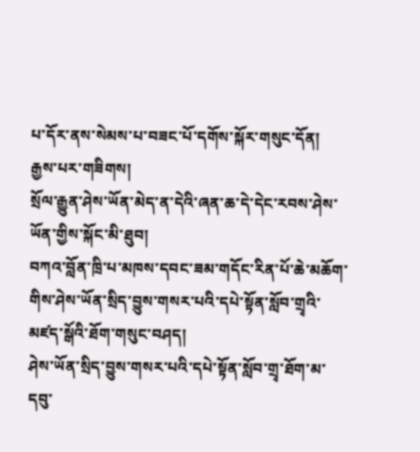པ་དོར་ནས་སེམས་པ་བཟང་པོ་དགོས་སྐོར་གསུང་དོན།
རྒྱས་པར་གཟིགས།
སྲོལ་རྒྱུན་ཤེས་ཡོན་མེད་ན་དེའི་ཞན་ཆ་དེ་དེང་རབས་ཤེས་ཡོན་གྱིས་སྐོང་མི་ཐུབ།
བཀའ་བློན་ཁྲི་པ་མཁས་དབང་ཟམ་གདོང་རིན་པོ་ཆེ་མཆོག་གིས་ཤེས་ཡོན་སྲིད་བྱུས་གསར་པའི་དཔེ་སྟོན་སློབ་གྲྭའི་མཛད་སྒོའི་ཐོག་གསུང་བཤད།
ཤེས་ཡོན་སྲིད་བྱུས་གསར་པའི་དཔེ་སྟོན་སློབ་གྲྭ་ཐོག་མ་དབུ་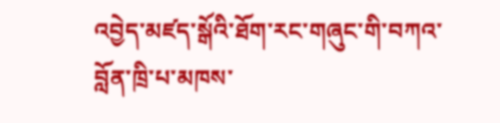འབྱེད་མཛད་སྒོའི་ཐོག་རང་གཞུང་གི་བཀའ་བློན་ཁྲི་པ་མཁས་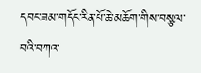དབང་ཟམ་གདོང་རིན་པོ་ཆེ་མཆོག་གིས་བསྩལ་བའི་བཀའ་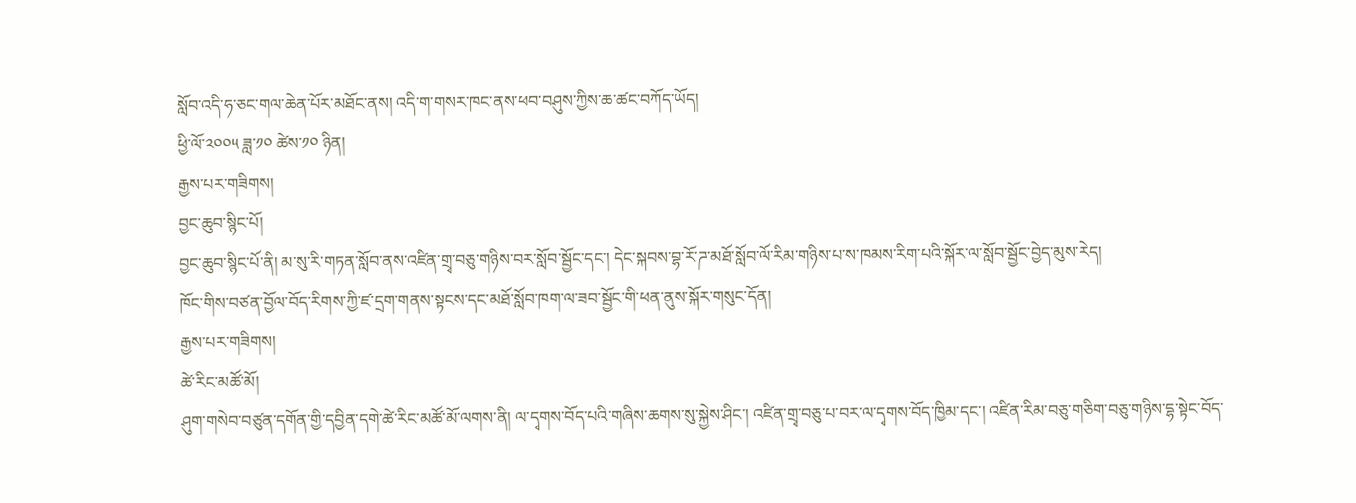སློབ་འདི་ཧ་ཅང་གལ་ཆེན་པོར་མཐོང་ནས། འདི་ག་གསར་ཁང་ནས་ཕབ་བཤུས་ཀྱིས་ཆ་ཚང་བཀོད་ཡོད།
ཕྱི་ལོ་༢༠༠༥ ཟླ་༡༠ ཚེས་༡༠ ཉིན།
རྒྱས་པར་གཟིགས།
བྱང་ཆུབ་སྙིང་པོ།
བྱང་ཆུབ་སྙིང་པོ་ནི། མ་སུ་རི་གཏན་སློབ་ནས་འཛིན་གྲྭ་བཅུ་གཉིས་བར་སློབ་སྦྱོང་དང་། དེང་སྐབས་བྷ་རོ་ཌ་མཐོ་སློབ་ལོ་རིམ་གཉིས་པ་ས་ཁམས་རིག་པའི་སྐོར་ལ་སློབ་སྦྱོང་བྱེད་མུས་རེད།
ཁོང་གིས་བཙན་བྱོལ་བོད་རིགས་ཀྱི་ཛ་དྲག་གནས་སྟངས་དང་མཐོ་སློབ་ཁག་ལ་ཟབ་སྦྱོང་གི་ཕན་ནུས་སྐོར་གསུང་དོན།
རྒྱས་པར་གཟིགས།
ཚེ་རིང་མཚོ་མོ།
ཤུག་གསེབ་བཙུན་དགོན་གྱི་དབྱིན་དགེ་ཚེ་རིང་མཚོ་མོ་ལགས་ནི། ལ་དྭགས་བོད་པའི་གཞིས་ཆགས་སུ་སྐྱེས་ཤིང་། འཛིན་གྲྭ་བཅུ་པ་བར་ལ་དྭགས་བོད་ཁྱིམ་དང་། འཛིན་རིམ་བཅུ་གཅིག་བཅུ་གཉིས་དྷ་སྟེང་བོད་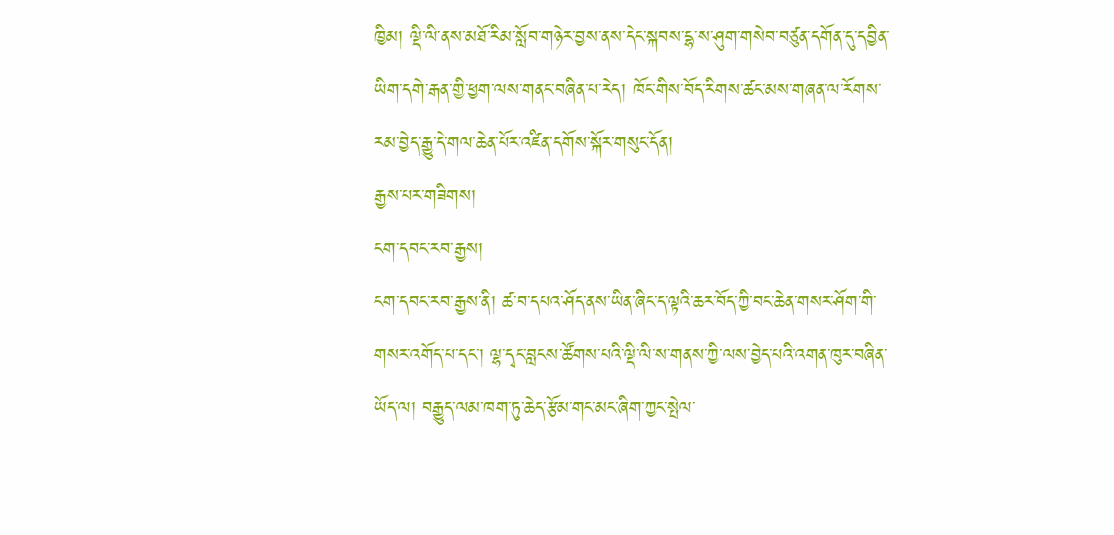ཁྱིམ། ལྡི་ལི་ནས་མཐོ་རིམ་སློབ་གཉེར་བྱས་ནས་དེང་སྐབས་དྷ་ས་ཤུག་གསེབ་བཙུན་དགོན་དུ་དབྱིན་ཡིག་དགེ་རྒན་གྱི་ཕྱག་ལས་གནང་བཞིན་པ་རེད། ཁོང་གིས་བོད་རིགས་ཚང་མས་གཞན་ལ་རོགས་རམ་བྱེད་རྒྱུ་དེ་གལ་ཆེན་པོར་འཛིན་དགོས་སྐོར་གསུང་དོན།
རྒྱས་པར་གཟིགས།
ངག་དབང་རབ་རྒྱས།
ངག་དབང་རབ་རྒྱས་ནི། ཚ་བ་དཔའ་ཤོད་ནས་ཡིན་ཞིང་ད་ལྟའི་ཆར་བོད་ཀྱི་བང་ཆེན་གསར་ཤོག་གི་གསར་འགོད་པ་དང་། ལྷ་དྭང་བླངས་ཚོགས་པའི་ལྡི་ལི་ས་གནས་ཀྱི་ལས་བྱེད་པའི་འགན་ཁུར་བཞིན་ཡོད་ལ། བརྒྱུད་ལམ་ཁག་ཏུ་ཆེད་རྩོམ་གང་མང་ཞིག་ཀྱང་སྤེལ་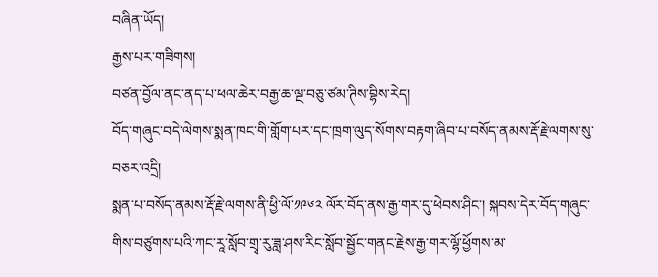བཞིན་ཡོད།
རྒྱས་པར་གཟིགས།
བཙན་བྱོལ་ནང་ནད་པ་ཕལ་ཆེར་བརྒྱ་ཆ་ལྔ་བཅུ་ཙམ་ཊིས་བྷིས་རེད།
བོད་གཞུང་བདེ་ལེགས་སྨན་ཁང་གི་གློག་པར་དང་ཁྲག་ལུད་སོགས་བརྟག་ཞིབ་པ་བསོད་ནམས་རྡོ་རྗེ་ལགས་སུ་བཅར་འདྲི།
སྨན་པ་བསོད་ནམས་རྡོ་རྗེ་ལགས་ནི་ཕྱི་ལོ་༡༩༦༢ ལོར་བོད་ནས་རྒྱ་གར་དུ་ཕེབས་ཤིང་། སྐབས་དེར་བོད་གཞུང་གིས་བཙུགས་པའི་ཀང་རཱ་སློབ་གྲྭ་རུ་ཟླ་ཤས་རིང་སློབ་སྦྱོང་གནང་རྗེས་རྒྱ་གར་ལྷོ་ཕྱོགས་མ་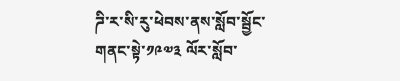ཌི་ར་སི་རུ་ཕེབས་ནས་སློབ་སྦྱོང་གནང་སྟེ་༡༩༧༣ ལོར་སློབ་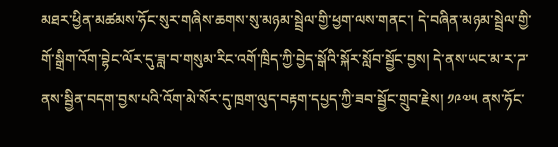མཐར་ཕྱིན་མཚམས་ཧོང་སུར་གཞིས་ཆགས་སུ་མཉམ་སྦྲེལ་གྱི་ཕྱག་ལས་གནང་། དེ་བཞིན་མཉམ་སྦྲེལ་གྱི་གོ་སྒྲིག་འོག་བྷེང་ལོར་དུ་ཟླ་བ་གསུམ་རིང་འགོ་ཁྲིད་ཀྱི་བྱེད་སྒོའི་སྐོར་སློབ་སྦྱོང་བྱས། དེ་ནས་ཡང་མ་ར་ཌ་ནས་སྦྱིན་བདག་བྱས་པའི་འོག་མེ་སོར་དུ་ཁྲག་ལུད་བརྟག་དཔྱད་ཀྱི་ཟབ་སྦྱོང་གྲུབ་རྗེས། ༡༩༧༥ ནས་ཧོང་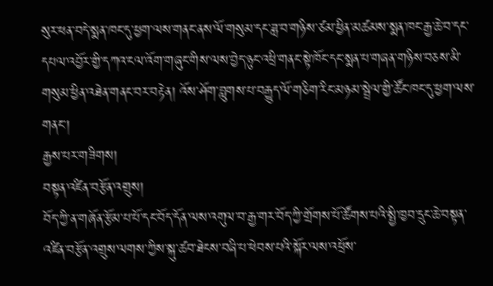སུར་ཕན་བདེ་སྨན་ཁང་དུ་ཕྱག་ལས་གནང་ནས་ལོ་གསུམ་དང་ཟླ་བ་གཉིས་ཙམ་ཕྱིན་མཚམས་སྨན་ཁང་རྒྱ་ཆེ་བ་དང་དཔལ་འབྱོར་གྱི་དཀའ་ངལ་འོག་གཞུང་གིས་ལས་བྱེད་ཉུང་འཕྲི་གནང་སྟེ་ཁོང་དང་སྨན་པ་གཞན་གཉིས་བཅས་མི་གསུམ་ཕྱིན་འཐེན་གནང་བར་བརྟེན། འོས་ཤོག་བླུགས་པ་བརྒྱུད་ལོ་གཅིག་རིང་མཉམ་སྦྲེལ་གྱི་ཚོང་ཁང་དུ་ཕྱག་ལས་གནང་།
རྒྱས་པར་གཟིགས།
བསྟན་འཛིན་བརྩོན་འགྲུས།
བོད་ཀྱི་ན་གཞོན་རྩོམ་པ་པོ་དང་བོད་དོན་ལས་འགུལ་བ་རྒྱ་གར་བོད་ཀྱི་གྲོགས་པོ་ཚོགས་པའི་སྤྱི་ཁྱབ་དྲུང་ཆེ་བསྟན་འཛིན་བརྩོན་འགྲུས་ལགས་ཀྱིས་སྐུ་ཚབ་ཐེངས་བཞི་པ་ཕེབས་པའི་སྐོར་ལས་འཕྲོས་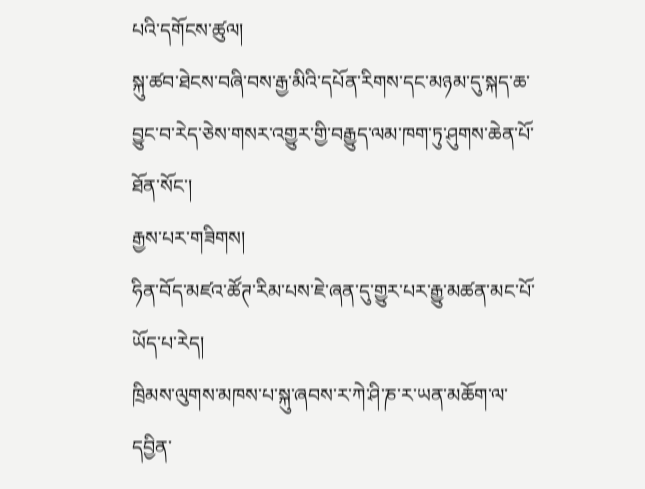པའི་དགོངས་ཚུལ།
སྐུ་ཚབ་ཐེངས་བཞི་བས་རྒྱ་མིའི་དཔོན་རིགས་དང་མཉམ་དུ་སྐད་ཆ་བྱུང་བ་རེད་ཅེས་གསར་འགྱུར་གྱི་བརྒྱུད་ལམ་ཁག་ཏུ་ཤུགས་ཆེན་པོ་ཐོན་སོང་།
རྒྱས་པར་གཟིགས།
ཧིན་བོད་མཛའ་ཚོཊ་རིམ་པས་ཇེ་ཞན་དུ་གྱུར་པར་རྒྱུ་མཚན་མང་པོ་ཡོད་པ་རེད།
ཁྲིམས་ལུགས་མཁས་པ་སྐུ་ཞབས་ར་ཀེ་ཤི་ཎ་ར་ཡན་མཆོག་ལ་དབྱིན་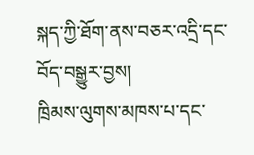སྐད་ཀྱི་ཐོག་ནས་བཅར་འདྲི་དང་བོད་བསྒྱུར་བྱས།
ཁྲིམས་ལུགས་མཁས་པ་དང་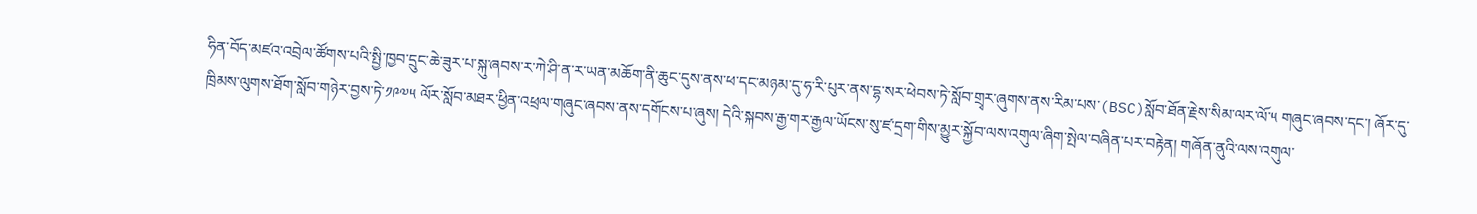ཧིན་བོད་མཛའ་འབྲེལ་ཚོགས་པའི་སྤྱི་ཁྱབ་དྲུང་ཆེ་ཟུར་པ་སྐུ་ཞབས་ར་ཀེ་ཤི་ན་ར་ཡན་མཆོག་ནི་ཆུང་དུས་ནས་ཕ་དང་མཉམ་དུ་ཧ་རི་པུར་ནས་དྷ་སར་ཕེབས་ཏེ་སློབ་གྲྭར་ཞུགས་ནས་རིམ་པས་(BSC)སློབ་ཐོན་རྗེས་སིམ་ལར་ལོ་༥ གཞུང་ཞབས་དང་། ཞོར་དུ་ཁྲིམས་ལུགས་ཐོག་སློབ་གཉེར་བྱས་ཏེ་༡༩༧༥ ལོར་སློབ་མཐར་ཕྱིན་འཕྲལ་གཞུང་ཞབས་ནས་དགོངས་པ་ཞུས། དེའི་སྐབས་རྒྱ་གར་རྒྱལ་ཡོངས་སུ་ཛ་དྲག་གིས་མྱུར་སྐྱོབ་ལས་འགུལ་ཞིག་སྤེལ་བཞིན་པར་བརྟེན། གཞོན་ནུའི་ལས་འགུལ་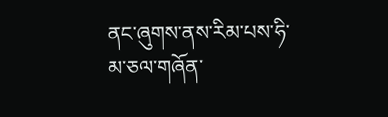ནང་ཞུགས་ནས་རིམ་པས་ཧི་མ་ཅལ་གཞོན་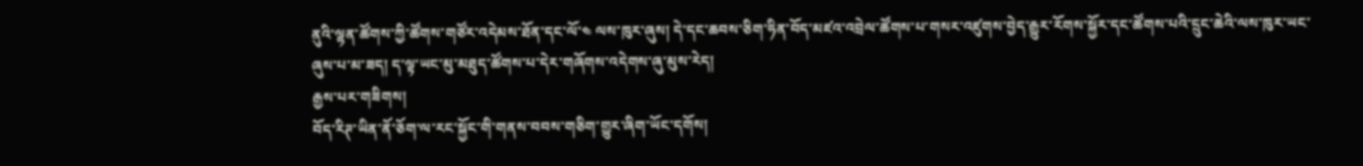ནུའི་ལྷན་ཚོགས་ཀྱི་ཚོགས་གཙོར་འདེམས་ཐོན་དང་ལོ་༤ ལས་ཁུར་ཞུས། དེ་དང་ཆབས་ཅིག་ཧིན་བོད་མཛའ་འབྲེལ་ཚོགས་པ་གསར་འཛུགས་བྱེད་རྒྱུར་རོགས་སྐྱོར་དང་ཚོགས་པའི་དྲུང་ཆེའི་ལས་ཁུར་ཡང་ཞུས་པ་མ་ཟད། ད་ལྟ་ཡང་མུ་མཐུད་ཚོགས་པ་དེར་གཞོགས་འདེགས་ཞུ་མུས་རེད།
རྒྱས་པར་གཟིགས།
བོད་རིཊ་ཡིན་ནོ་ཅོག་ལ་རང་སྐྱོང་གི་གནས་བབས་གཅིག་གྱུར་ཞིག་ཡོང་དགོས།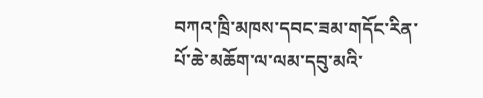བཀའ་ཁྲི་མཁས་དབང་ཟམ་གདོང་རིན་པོ་ཆེ་མཆོག་ལ་ལམ་དབུ་མའི་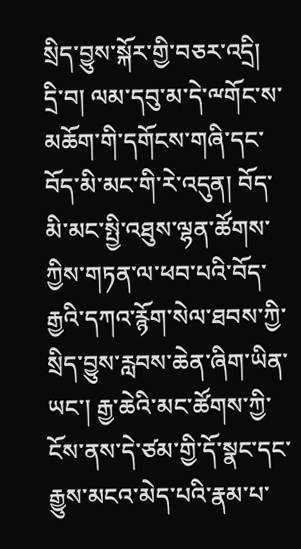སྲིད་བྱུས་སྐོར་གྱི་བཅར་འདྲི།
དྲི་བ། ལམ་དབུ་མ་དེ་ྋགོང་ས་མཆོག་གི་དགོངས་གཞི་དང་བོད་མི་མང་གི་རེ་འདུན། བོད་མི་མང་སྤྱི་འཐུས་ལྷན་ཚོགས་ཀྱིས་གཏན་ལ་ཕབ་པའི་བོད་རྒྱའི་དཀའ་རྙོག་སེལ་ཐབས་ཀྱི་སྲིད་བྱུས་རླབས་ཆེན་ཞིག་ཡིན་ཡང་། རྒྱ་ཆེའི་མང་ཚོགས་ཀྱི་ངོས་ནས་དེ་ཙམ་གྱི་དོ་སྣང་དང་རྒྱུས་མངའ་མེད་པའི་རྣམ་པ་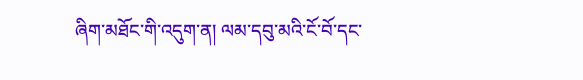ཞིག་མཐོང་གི་འདུག་ན། ལམ་དབུ་མའི་ངོ་བོ་དང་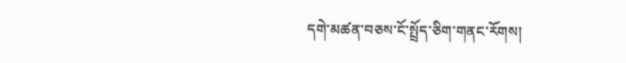དགེ་མཚན་བཅས་ངོ་སྤྲོད་ཅིག་གནང་རོགས།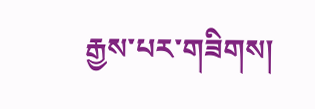རྒྱས་པར་གཟིགས།